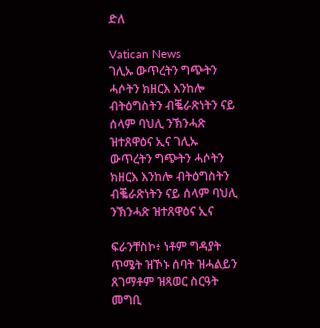ድለ

Vatican News
ገሊኡ ውጥረትን ግጭትን ሓሶትን ክዘርእ እንከሎ ብትዕግስትን ብቘራጽነትን ናይ ሰላም ባህሊ ንኽንሓጽ ዝተጸዋዕና ኢና ገሊኡ ውጥረትን ግጭትን ሓሶትን ክዘርእ እንከሎ ብትዕግስትን ብቘራጽነትን ናይ ሰላም ባህሊ ንኽንሓጽ ዝተጸዋዕና ኢና

ፍራንቸስኮ፥ ነቶም ግዳያት ጥሜት ዝኾኑ ሰባት ዝሓልይን ጸገማቶም ዝጻወር ስርዓት መግቢ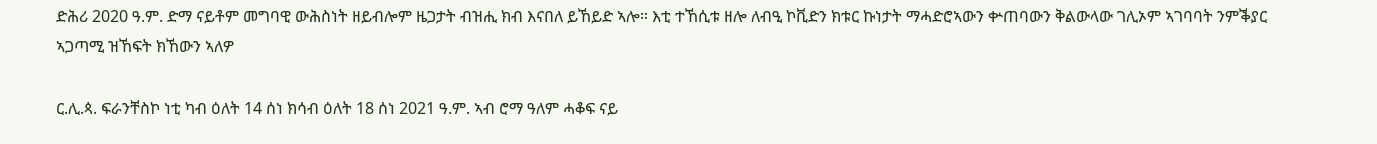ድሕሪ 2020 ዓ.ም. ድማ ናይቶም መግባዊ ውሕስነት ዘይብሎም ዜጋታት ብዝሒ ክብ እናበለ ይኸይድ ኣሎ። እቲ ተኸሲቱ ዘሎ ለብዒ ኮቪድን ክቱር ኩነታት ማሓድሮኣውን ቍጠባውን ቅልውላው ገሊኦም ኣገባባት ንምቕያር ኣጋጣሚ ዝኸፍት ክኸውን ኣለዎ

ር.ሊ.ጳ. ፍራንቸስኮ ነቲ ካብ ዕለት 14 ሰነ ክሳብ ዕለት 18 ሰነ 2021 ዓ.ም. ኣብ ሮማ ዓለም ሓቆፍ ናይ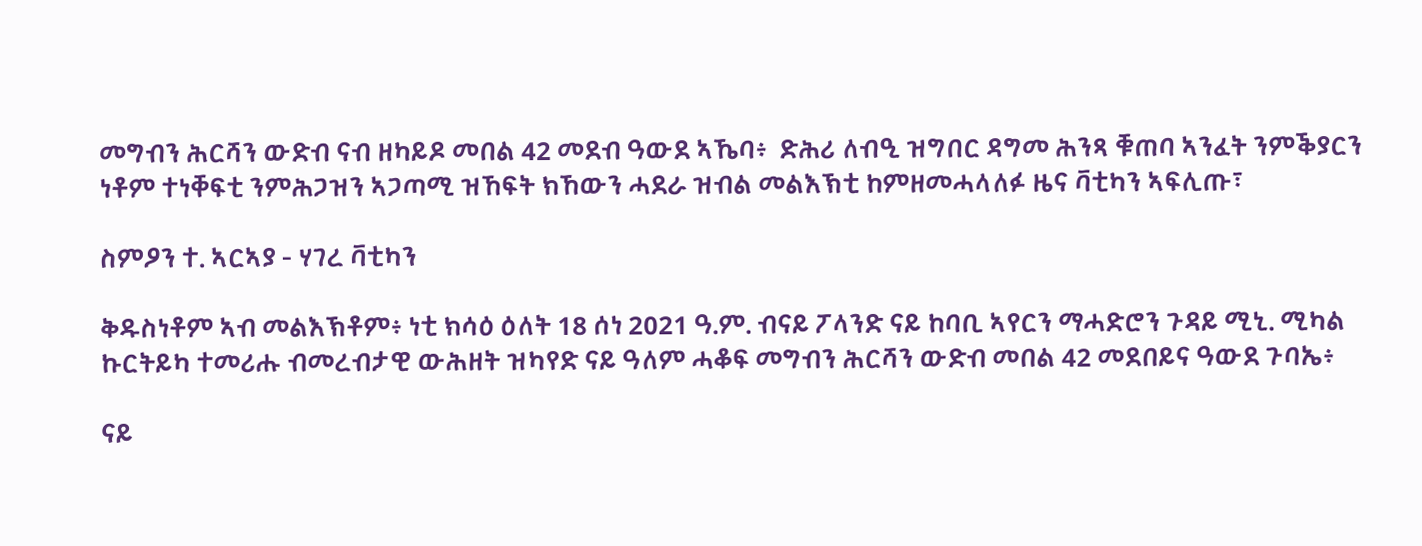መግብን ሕርሻን ውድብ ናብ ዘካይዶ መበል 42 መደብ ዓውደ ኣኼባ፥  ድሕሪ ለብዒ ዝግበር ዳግመ ሕንጻ ቑጠባ ኣንፈት ንምቕያርን ነቶም ተነቐፍቲ ንምሕጋዝን ኣጋጣሚ ዝኸፍት ክኸውን ሓደራ ዝብል መልእኽቲ ከምዘመሓላለፉ ዜና ቫቲካን ኣፍሊጡ፣

ስምዖን ተ. ኣርኣያ - ሃገረ ቫቲካን

ቅዱስነቶም ኣብ መልእኽቶም፥ ነቲ ክሳዕ ዕለት 18 ሰነ 2021 ዓ.ም. ብናይ ፖላንድ ናይ ከባቢ ኣየርን ማሓድሮን ጉዳይ ሚኒ. ሚካል ኩርትይካ ተመሪሑ ብመረብታዊ ውሕዘት ዝካየድ ናይ ዓለም ሓቆፍ መግብን ሕርሻን ውድብ መበል 42 መደበይና ዓውደ ጉባኤ፥

ናይ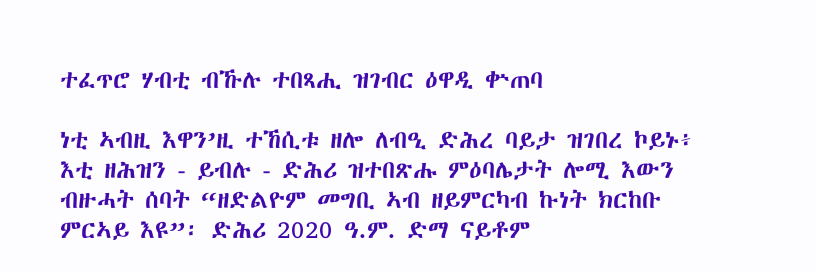ተፈጥሮ ሃብቲ ብኹሉ ተበጻሒ ዝገብር ዕዋዲ ቍጠባ

ነቲ ኣብዚ እዋን’ዚ ተኸሲቱ ዘሎ ለብዒ ድሕረ ባይታ ዝገበረ ኮይኑ፥ እቲ ዘሕዝን - ይብሉ - ድሕሪ ዝተበጽሑ ምዕባሌታት ሎሚ እውን ብዙሓት ሰባት “ዘድልዮም መግቢ ኣብ ዘይምርካብ ኩነት ክርከቡ ምርኣይ እዩ”፡ ድሕሪ 2020 ዓ.ም. ድማ ናይቶም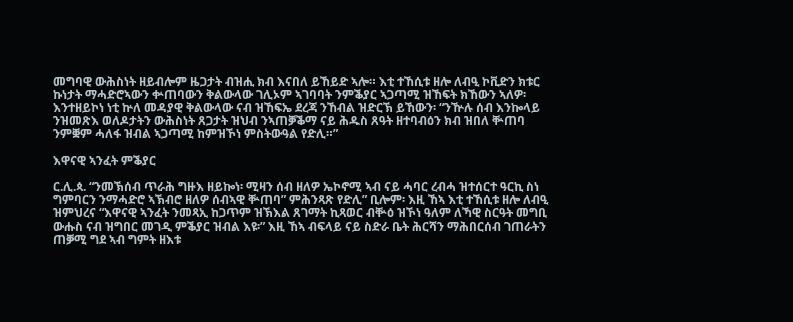መግባዊ ውሕስነት ዘይብሎም ዜጋታት ብዝሒ ክብ እናበለ ይኸይድ ኣሎ። እቲ ተኸሲቱ ዘሎ ለብዒ ኮቪድን ክቱር ኩነታት ማሓድሮኣውን ቍጠባውን ቅልውላው ገሊኦም ኣገባባት ንምቕያር ኣጋጣሚ ዝኸፍት ክኸውን ኣለዎ፡ እንተዘይኮነ ነቲ ኵለ መዳያዊ ቅልውላው ናብ ዝኸፍኤ ደረጃ ንኸብል ዝድርኽ ይኸውን፡ “ንዅሉ ሰብ እንኰላይ ንዝመጽእ ወለዶታትን ውሕስነት ጸጋታት ዝህብ ንኣጠቓቕማ ናይ ሕዱስ ጸዓት ዘተባብዕን ክብ ዝበለ ቝጠባ ንምቛም ሓለፋ ዝብል ኣጋጣሚ ከምዝኾነ ምስትውዓል የድሊ።”

እዋናዊ ኣንፈት ምቕያር

ር.ሊ.ጳ. “ንመኽሰብ ጥራሕ ግዙእ ዘይኰነ፡ ሚዛን ሰብ ዘለዎ ኤኮኖሚ ኣብ ናይ ሓባር ረብሓ ዝተሰርተ ዓርኪ ስነ ግምባርን ንማሓድሮ ኣኽብሮ ዘለዎ ሰብኣዊ ቝጠባ” ምሕንጻጽ የድሊ” ቢሎም፡ እዚ ኸኣ እቲ ተኸሲቱ ዘሎ ለብዒ ዝምህረና “እዋናዊ ኣንፈት ንመጻኢ ከጋጥም ዝኽእል ጸገማት ኪጻወር ብቝዕ ዝኾነ ዓለም ለኻዊ ስርዓት መግቢ ውሑስ ናብ ዝግበር መገዲ ምቕያር ዝብል እዩ፡” እዚ ኸኣ ብፍላይ ናይ ስድራ ቤት ሕርሻን ማሕበርሰብ ገጠራትን ጠቓሚ ግደ ኣብ ግምት ዘእቱ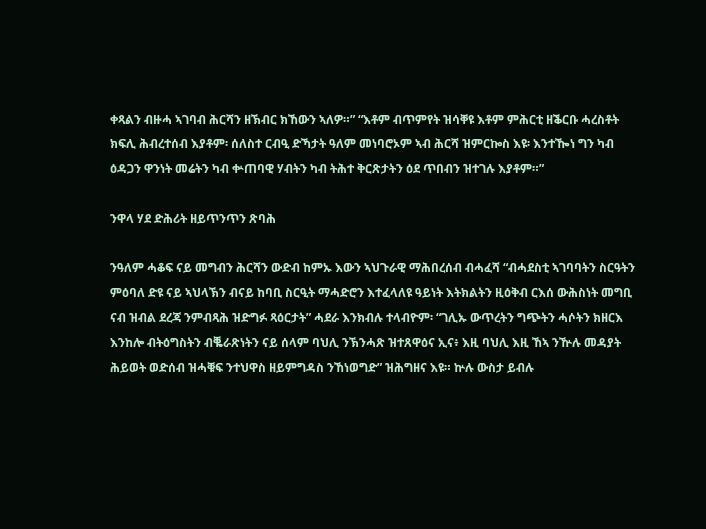ቀጻልን ብዙሓ ኣገባብ ሕርሻን ዘኽብር ክኸውን ኣለዎ።” “እቶም ብጥምየት ዝሳቐዩ እቶም ምሕርቲ ዘቕርቡ ሓረስቶት ክፍሊ ሕብረተሰብ እያቶም፡ ሰለስተ ርብዒ ድኻታት ዓለም መነባሮኦም ኣብ ሕርሻ ዝምርኰስ እዩ፡ እንተዀነ ግን ካብ ዕዳጋን ዋንነት መሬትን ካብ ቍጠባዊ ሃብትን ካብ ትሕተ ቅርጽታትን ዕደ ጥበብን ዝተገሉ እያቶም።”

ንዋላ ሃደ ድሕሪት ዘይጥንጥን ጽባሕ

ንዓለም ሓቆፍ ናይ መግብን ሕርሻን ውድብ ከምኡ እውን ኣህጉራዊ ማሕበረሰብ ብሓፈሻ “ብሓደስቲ ኣገባባትን ስርዓትን ምዕባለ ድዩ ናይ ኣህላኽን ብናይ ከባቢ ስርዒት ማሓድሮን እተፈላለዩ ዓይነት እትክልትን ዚዕቅብ ርእሰ ውሕስነት መግቢ ናብ ዝብል ደረጃ ንምብጻሕ ዝድግፉ ጻዕርታት” ሓደራ እንክብሉ ተላብዮም፡ “ገሊኡ ውጥረትን ግጭትን ሓሶትን ክዘርእ እንከሎ ብትዕግስትን ብቘራጽነትን ናይ ሰላም ባህሊ ንኽንሓጽ ዝተጸዋዕና ኢና፥ እዚ ባህሊ እዚ ኸኣ ንዅሉ መዳያት ሕይወት ወድሰብ ዝሓቑፍ ንተህዋስ ዘይምግዳስ ንኸነወግድ” ዝሕግዘና እዩ። ኵሉ ውስታ ይብሉ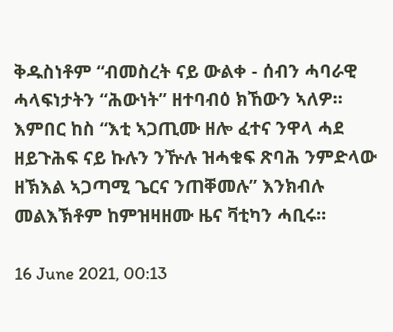ቅዱስነቶም “ብመስረት ናይ ውልቀ - ሰብን ሓባራዊ ሓላፍነታትን “ሕውነት” ዘተባብዕ ክኸውን ኣለዎ። እምበር ከስ “እቲ ኣጋጢሙ ዘሎ ፈተና ንዋላ ሓደ ዘይጉሕፍ ናይ ኩሉን ንዅሉ ዝሓቁፍ ጽባሕ ንምድላው ዘኽእል ኣጋጣሚ ጌርና ንጠቐመሉ” እንክብሉ መልእኽቶም ከምዝዛዘሙ ዜና ቫቲካን ሓቢሩ።

16 June 2021, 00:13